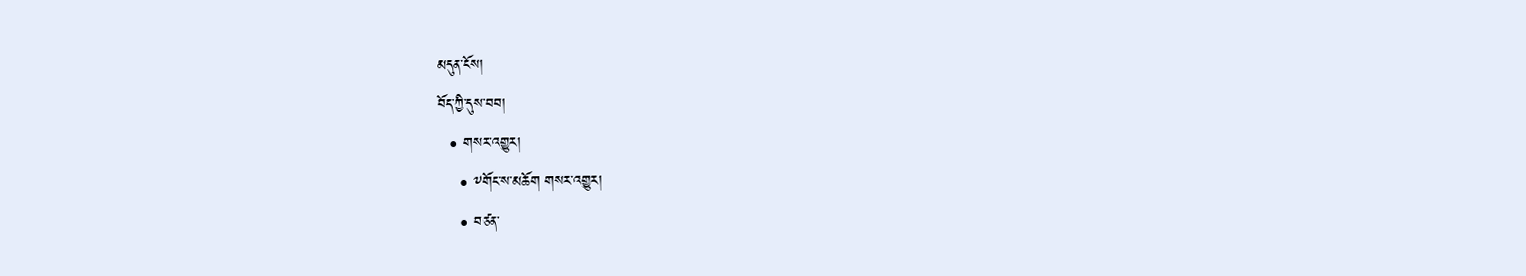མདུན་ངོས།
བོད་ཀྱི་དུས་བབ།
  • གསར་འགྱུར།
    • ༸གོང་ས་མཆོག གསར་འགྱུར།
    • བཙན་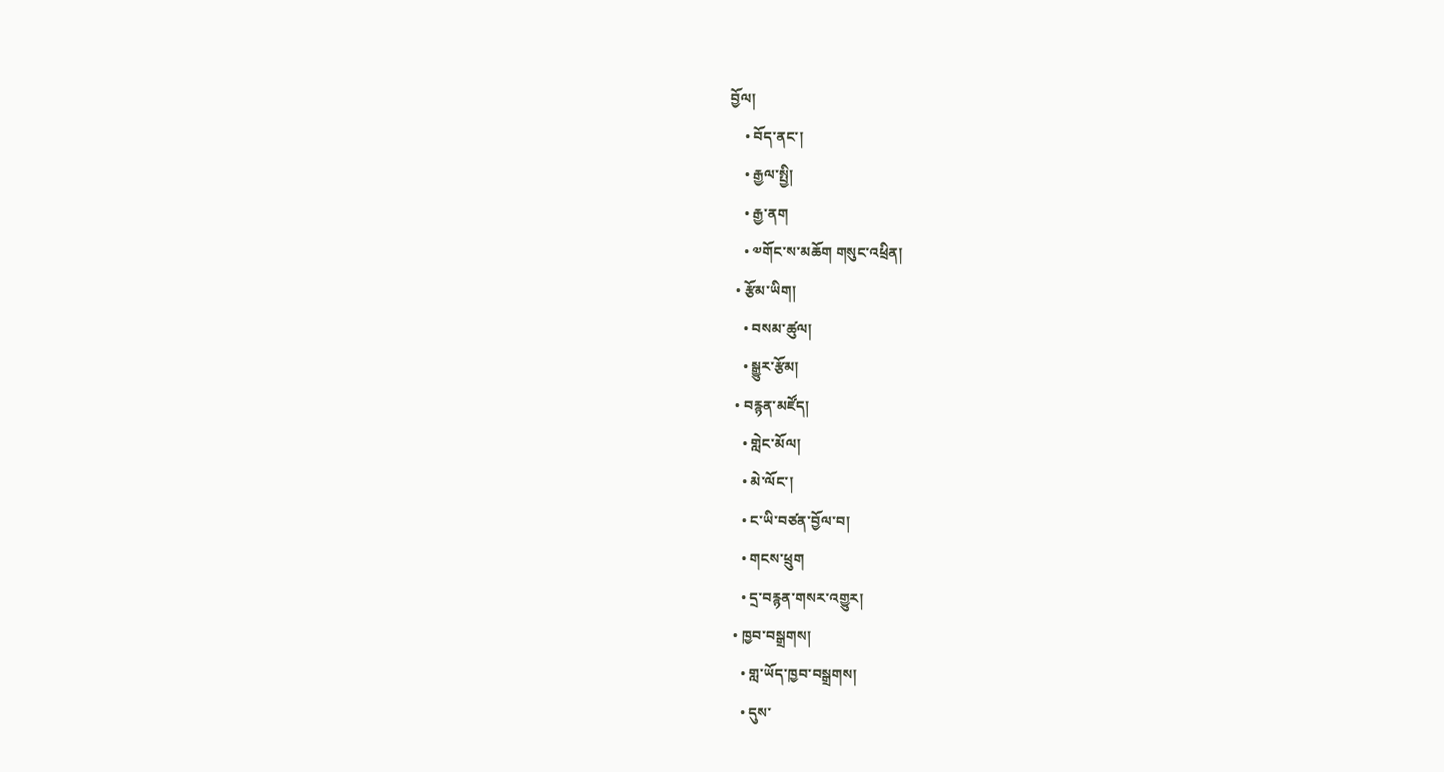བྱོལ།
    • བོད་ནང་།
    • རྒྱལ་སྤྱི།
    • རྒྱ་ནག
    • ༧གོང་ས་མཆོག གསུང་འཕྲིན།
  • རྩོམ་ཡིག།
    • བསམ་ཚུལ།
    • སྒྱུར་རྩོམ།
  • བརྙན་མཛོད།
    • གླེང་མོལ།
    • མེ་ལོང་།
    • ང་ཡི་བཙན་བྱོལ་བ།
    • གངས་ཕྲུག
    • དྲ་བརྙན་གསར་འགྱུར།
  • ཁྱབ་བསྒྲགས།
    • གླ་ཡོད་ཁྱབ་བསྒྲགས།
    • དུས་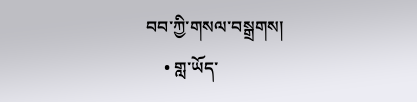བབ་ཀྱི་གསལ་བསྒྲགས།
    • གླ་ཡོད་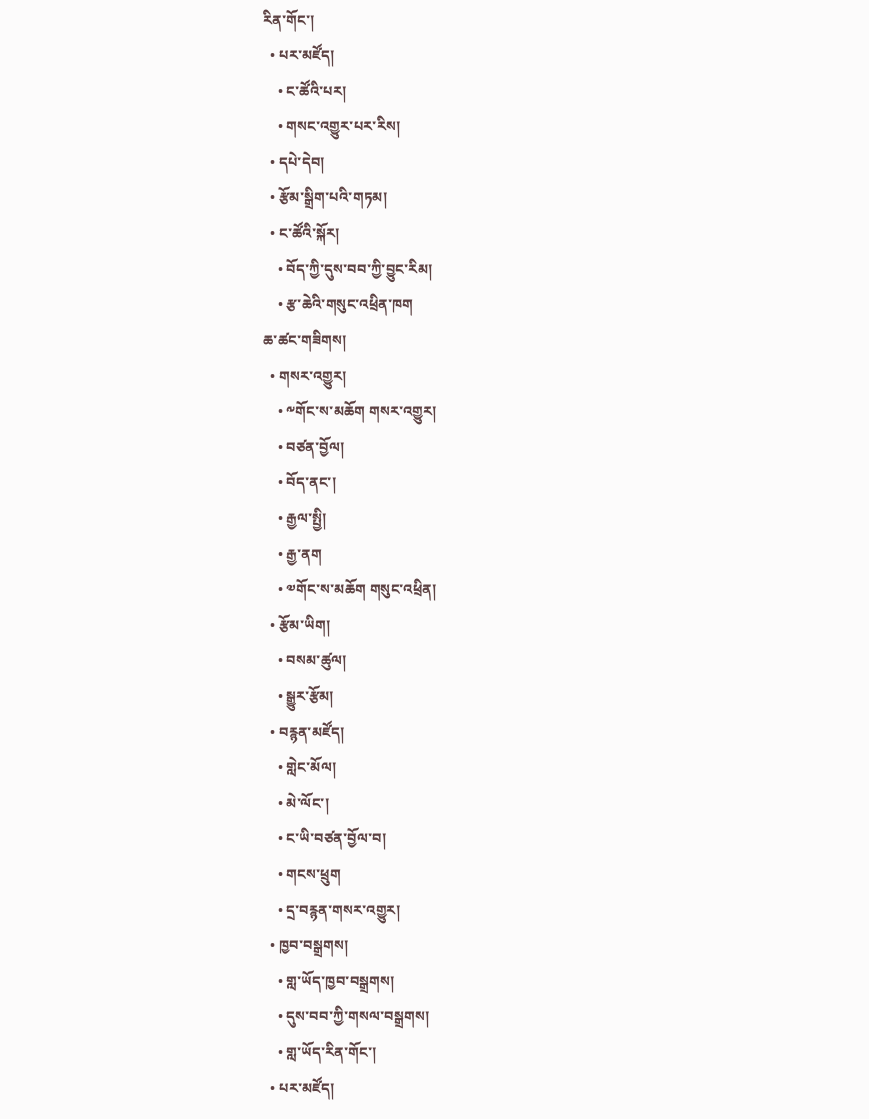རིན་གོང་།
  • པར་མཛོད།
    • ང་ཚོའི་པར།
    • གསང་འགྱུར་པར་རིས།
  • དཔེ་དེབ།
  • རྩོམ་སྒྲིག་པའི་གཏམ།
  • ང་ཚོའི་སྐོར།
    • བོད་ཀྱི་དུས་བབ་ཀྱི་བྱུང་རིམ།
    • རྩ་ཆེའི་གསུང་འཕྲིན་ཁག
ཆ་ཚང་གཟིགས།
  • གསར་འགྱུར།
    • ༸གོང་ས་མཆོག གསར་འགྱུར།
    • བཙན་བྱོལ།
    • བོད་ནང་།
    • རྒྱལ་སྤྱི།
    • རྒྱ་ནག
    • ༧གོང་ས་མཆོག གསུང་འཕྲིན།
  • རྩོམ་ཡིག།
    • བསམ་ཚུལ།
    • སྒྱུར་རྩོམ།
  • བརྙན་མཛོད།
    • གླེང་མོལ།
    • མེ་ལོང་།
    • ང་ཡི་བཙན་བྱོལ་བ།
    • གངས་ཕྲུག
    • དྲ་བརྙན་གསར་འགྱུར།
  • ཁྱབ་བསྒྲགས།
    • གླ་ཡོད་ཁྱབ་བསྒྲགས།
    • དུས་བབ་ཀྱི་གསལ་བསྒྲགས།
    • གླ་ཡོད་རིན་གོང་།
  • པར་མཛོད།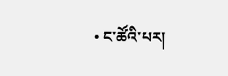• ང་ཚོའི་པར།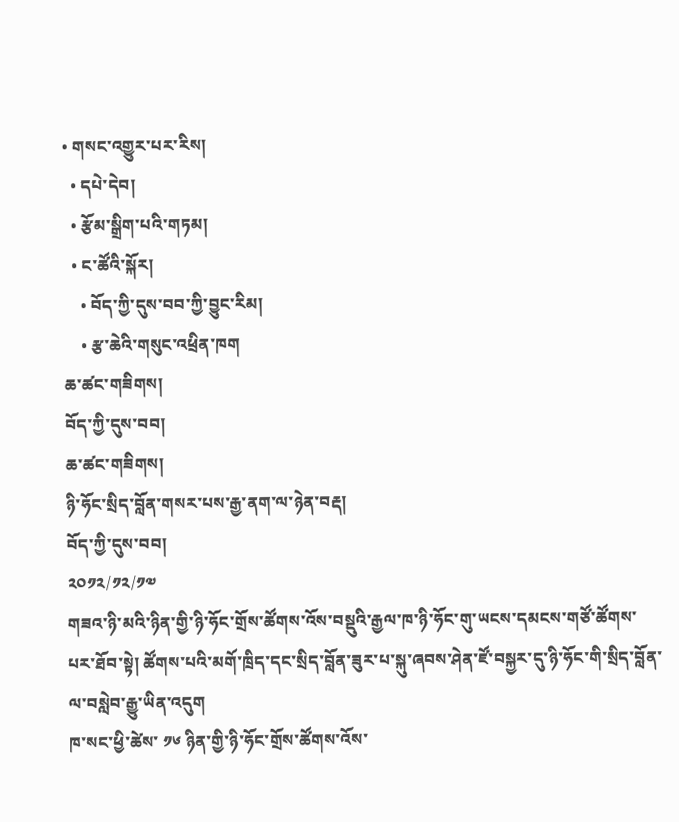• གསང་འགྱུར་པར་རིས།
  • དཔེ་དེབ།
  • རྩོམ་སྒྲིག་པའི་གཏམ།
  • ང་ཚོའི་སྐོར།
    • བོད་ཀྱི་དུས་བབ་ཀྱི་བྱུང་རིམ།
    • རྩ་ཆེའི་གསུང་འཕྲིན་ཁག
ཆ་ཚང་གཟིགས།
བོད་ཀྱི་དུས་བབ།
ཆ་ཚང་གཟིགས།
ཉི་ཧོང་སྲིད་བློན་གསར་པས་རྒྱ་ནག་ལ་ཉེན་བརྡ།
བོད་ཀྱི་དུས་བབ།
༢༠༡༢/༡༢/༡༧
གཟའ་ཉི་མའི་ཉིན་གྱི་ཉི་ཧོང་གྲོས་ཚོགས་འོས་བསྡུའི་རྒྱལ་ཁ་ཉི་ཧོང་གུ་ཡངས་དམངས་གཙོ་ཚོགས་པར་ཐོབ་སྟེ། ཚོགས་པའི་མགོ་ཁྲིད་དང་སྲིད་བློན་ཟུར་པ་སྐུ་ཞབས་ཤེན་ཛོ་བསྐྱར་དུ་ཉི་ཧོང་གི་སྲིད་བློན་ལ་བསླེབ་རྒྱུ་ཡིན་འདུག
ཁ་སང་ཕྱི་ཚེས་ ༡༦ ཉིན་གྱི་ཉི་ཧོང་གྲོས་ཚོགས་འོས་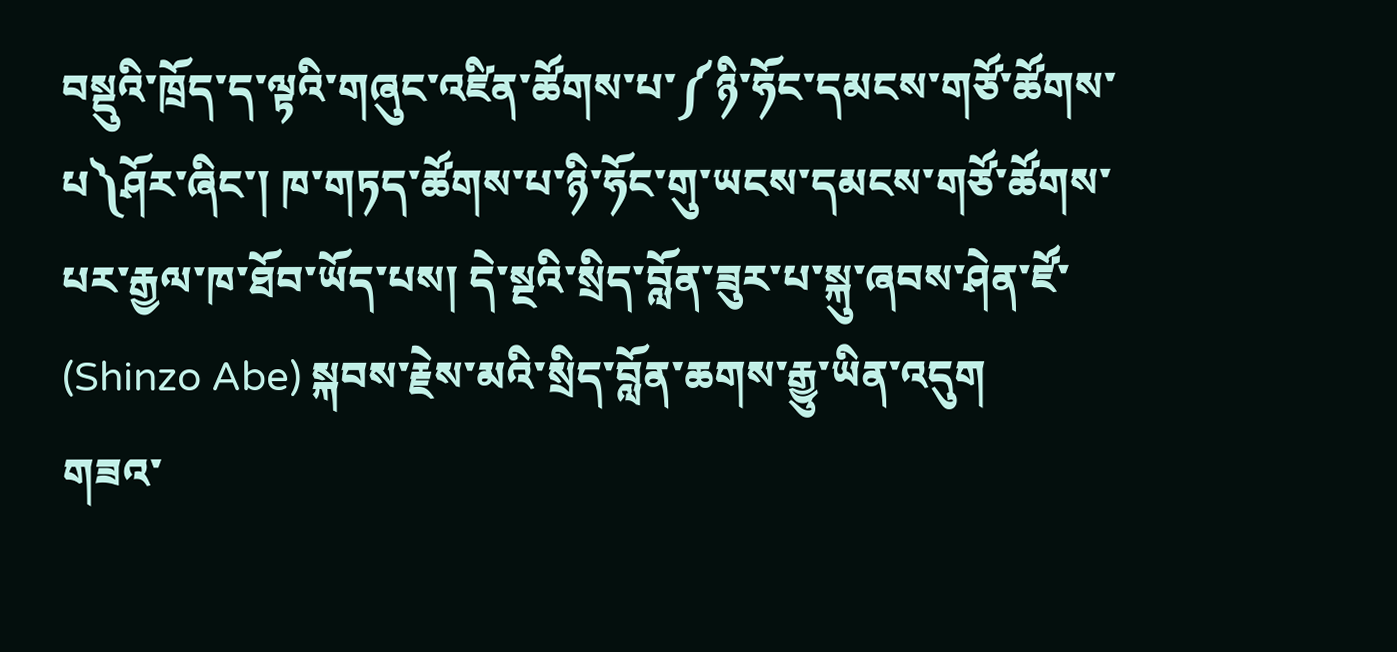བསྡུའི་ཁྲོད་ད་ལྟའི་གཞུང་འཛིན་ཚོགས་པ་༼ཉི་ཧོང་དམངས་གཙོ་ཚོགས་པ༽ཤོར་ཞིང་། ཁ་གཏད་ཚོགས་པ་ཉི་ཧོང་གུ་ཡངས་དམངས་གཙོ་ཚོགས་པར་རྒྱལ་ཁ་ཐོབ་ཡོད་པས། དེ་སྔའི་སྲིད་བློན་ཟུར་པ་སྐུ་ཞབས་ཤེན་ཛོ་ (Shinzo Abe) སྐབས་རྗེས་མའི་སྲིད་བློན་ཆགས་རྒྱུ་ཡིན་འདུག
གཟའ་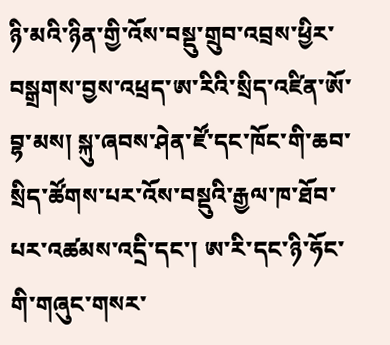ཉི་མའི་ཉིན་གྱི་འོས་བསྡུ་གྲུབ་འབྲས་ཕྱིར་བསྒྲགས་བྱས་འཕྲད་ཨ་རིའི་སྲིད་འཛིན་ཨོ་བྷ་མས། སྐུ་ཞབས་ཤེན་ཛོ་དང་ཁོང་གི་ཆབ་སྲིད་ཚོགས་པར་འོས་བསྡུའི་རྒྱལ་ཁ་ཐོབ་པར་འཚམས་འདྲི་དང་། ཨ་རི་དང་ཉི་ཧོང་གི་གཞུང་གསར་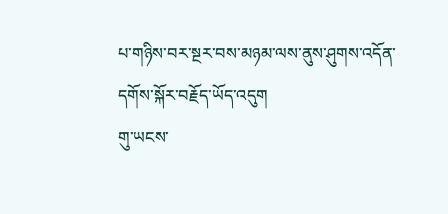པ་གཉིས་བར་སྔར་བས་མཉམ་ལས་ནུས་ཤུགས་འདོན་དགོས་སྐོར་བརྗོད་ཡོད་འདུག
གུ་ཡངས་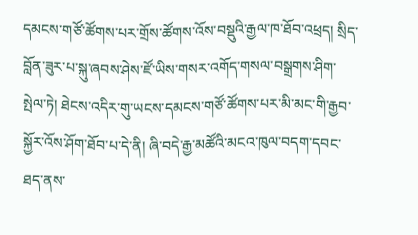དམངས་གཙོ་ཚོགས་པར་གྲོས་ཚོགས་འོས་བསྡུའི་རྒྱལ་ཁ་ཐོབ་འཕྲད། སྲིད་བློན་ཟུར་པ་སྐུ་ཞབས་ཤེས་ཛོ་ཡིས་གསར་འགོད་གསལ་བསྒྲགས་ཤིག་སྤེལ་ཏེ། ཐེངས་འདིར་གུ་ཡངས་དམངས་གཙོ་ཚོགས་པར་མི་མང་གི་རྒྱབ་སྐྱོར་འོས་ཤོག་ཐོབ་པ་དེ་ནི། ཞི་བདེ་རྒྱ་མཚོའི་མངའ་ཁུལ་བདག་དབང་ཐད་ནས་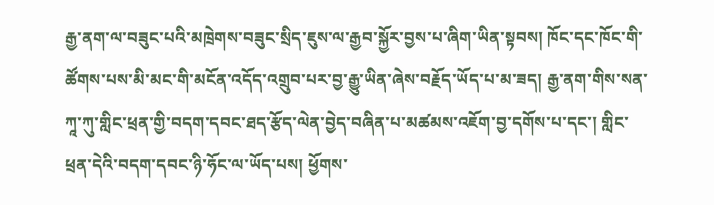རྒྱ་ནག་ལ་བཟུང་པའི་མཁྲེགས་བཟུང་སྲིད་ཇུས་ལ་རྒྱབ་སྐྱོར་བྱས་པ་ཞིག་ཡིན་སྟབས། ཁོང་དང་ཁོང་གི་ཚོགས་པས་མི་མང་གི་མངོན་འདོད་འགྲུབ་པར་བྱ་རྒྱུ་ཡིན་ཞེས་བརྗོད་ཡོད་པ་མ་ཟད། རྒྱ་ནག་གིས་སན་ཀཱ་ཀུ་གླིང་ཕྲན་གྱི་བདག་དབང་ཐད་རྩོད་ལེན་བྱེད་བཞིན་པ་མཚམས་འཇོག་བྱ་དགོས་པ་དང་། གླིང་ཕྲན་དེའི་བདག་དབང་ཉི་ཧོང་ལ་ཡོད་པས། ཕྱོགས་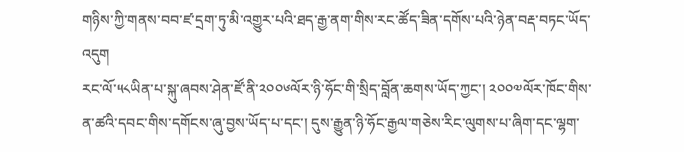གཉིས་ཀྱི་གནས་བབ་ཛ་དྲག་ཏུ་མི་འགྱུར་པའི་ཐད་རྒྱ་ནག་གིས་རང་ཚོད་ཟིན་དགོས་པའི་ཉེན་བརྡ་བཏང་ཡོད་འདུག
རང་ལོ་༥༨ཡིན་པ་སྐུ་ཞབས་ཤེན་ཛོ་ནི་༢༠༠༦ལོར་ཉི་ཧོང་གི་སྲིད་བློན་ཆགས་ཡོད་ཀྱང་། ༢༠༠༧ལོར་ཁོང་གིས་ན་ཚའི་དབང་གིས་དགོངས་ཞུ་བྱས་ཡོད་པ་དང་། དུས་རྒྱུན་ཉི་ཧོང་རྒྱལ་གཅེས་རིང་ལུགས་པ་ཞིག་དང་ལྷག་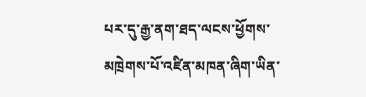པར་དུ་རྒྱ་ནག་ཐད་ལངས་ཕྱོགས་མཁྲེགས་པོ་འཛིན་མཁན་ཞིག་ཡིན་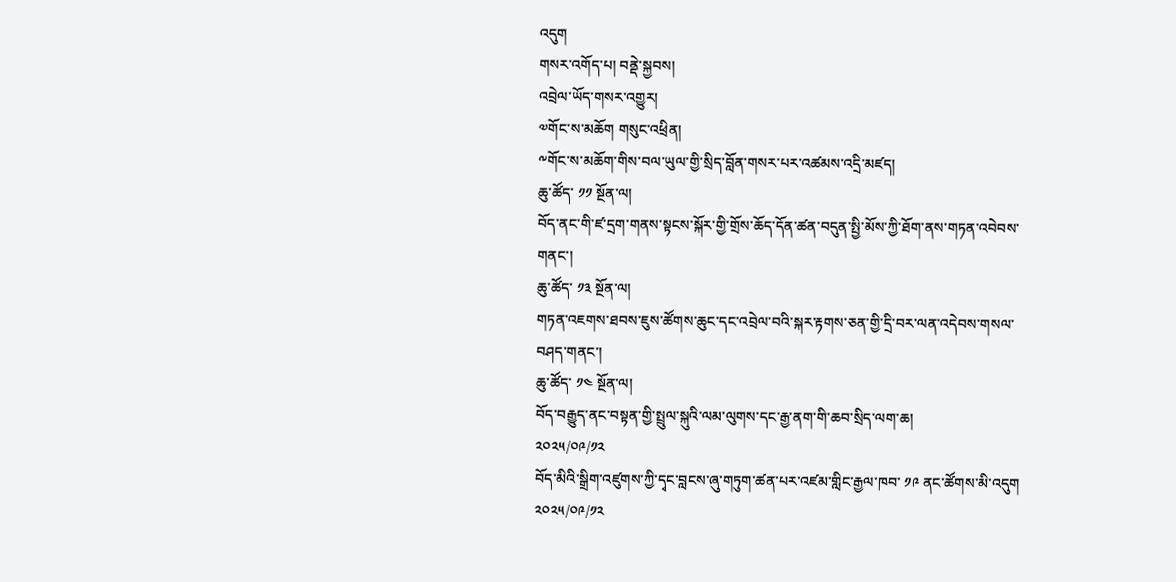འདུག
གསར་འགོད་པ། བནྡེ་སྐྱབས།
འབྲེལ་ཡོད་གསར་འགྱུར།
༧གོང་ས་མཆོག གསུང་འཕྲིན།
༸གོང་ས་མཆོག་གིས་བལ་ཡུལ་གྱི་སྲིད་བློན་གསར་པར་འཚམས་འདྲི་མཛད།
ཆུ་ཚོད་ ༡༡ སྔོན་ལ།
བོད་ནང་གི་ཛ་དྲག་གནས་སྟངས་སྐོར་གྱི་གྲོས་ཆོད་དོན་ཚན་བདུན་སྤྱི་མོས་ཀྱི་ཐོག་ནས་གཏན་འབེབས་གནང་།
ཆུ་ཚོད་ ༡༣ སྔོན་ལ།
གཏན་འཇགས་ཐབས་ཇུས་ཚོགས་ཆུང་དང་འབྲེལ་བའི་སྐར་རྟགས་ཅན་གྱི་དྲི་བར་ལན་འདེབས་གསལ་བཤད་གནང་།
ཆུ་ཚོད་ ༡༤ སྔོན་ལ།
བོད་བརྒྱུད་ནང་བསྟན་གྱི་སྤྲུལ་སྐུའི་ལམ་ལུགས་དང་རྒྱ་ནག་གི་ཆབ་སྲིད་ལག་ཆ།
༢༠༢༥/༠༩/༡༢
བོད་མིའི་སྒྲིག་འཛུགས་ཀྱི་དྭང་བླངས་ཞུ་གཏུག་ཚན་པར་འཛམ་གླིང་རྒྱལ་ཁབ་ ༡༩ ནང་ཚོགས་མི་འདུག
༢༠༢༥/༠༩/༡༢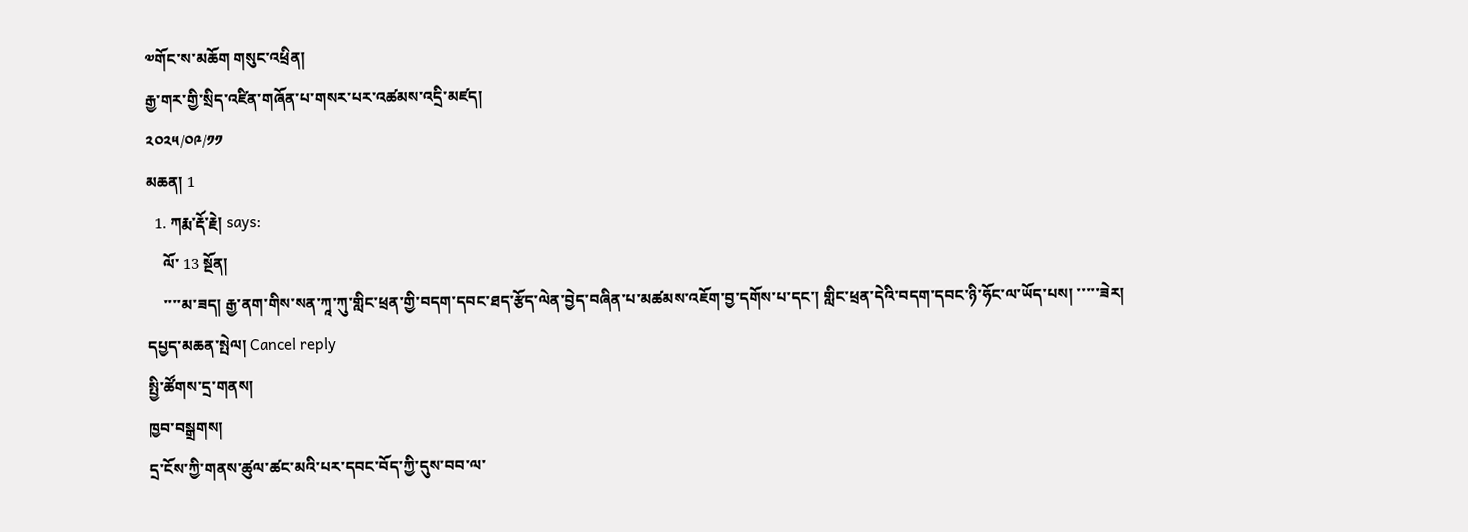༧གོང་ས་མཆོག གསུང་འཕྲིན།
རྒྱ་གར་གྱི་སྲིད་འཛིན་གཞོན་པ་གསར་པར་འཚམས་འདྲི་མཛད།
༢༠༢༥/༠༩/༡༡
མཆན། 1
  1. ཀརྨ་རྡོ་རྗེ། says:
    ལོ་ 13 སྔོན།
    ་་་་མ་ཟད། རྒྱ་ནག་གིས་སན་ཀཱ་ཀུ་གླིང་ཕྲན་གྱི་བདག་དབང་ཐད་རྩོད་ལེན་བྱེད་བཞིན་པ་མཚམས་འཇོག་བྱ་དགོས་པ་དང་། གླིང་ཕྲན་དེའི་བདག་དབང་ཉི་ཧོང་ལ་ཡོད་པས། ་་་་་ཟེར།
དཔྱད་མཆན་སྤེལ། Cancel reply
སྤྱི་ཚོགས་དྲ་གནས།
ཁྱབ་བསྒྲགས།
དྲ་ངོས་ཀྱི་གནས་ཚུལ་ཚང་མའི་པར་དབང་བོད་ཀྱི་དུས་བབ་ལ་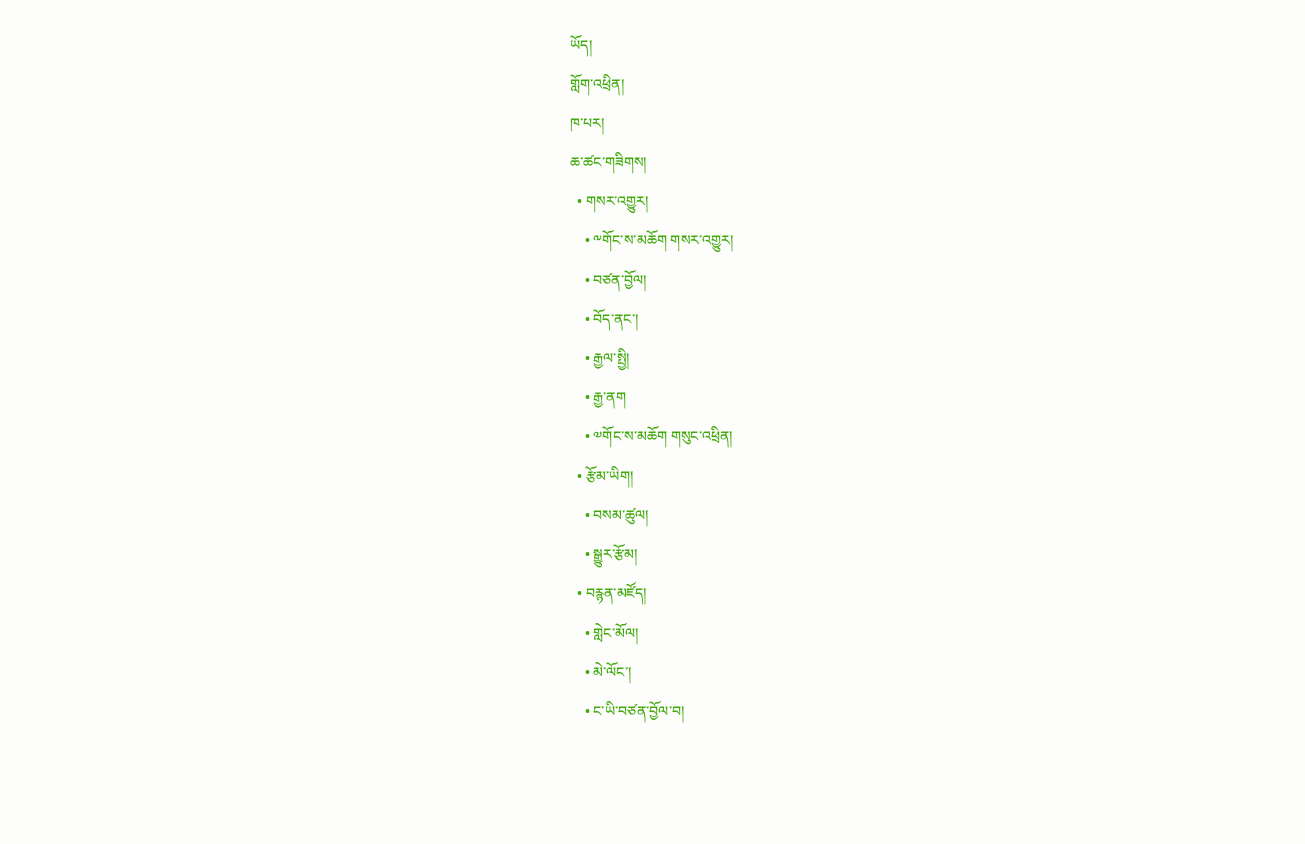ཡོད།
གློག་འཕྲིན།
ཁ་པར།
ཆ་ཚང་གཟིགས།
  • གསར་འགྱུར།
    • ༸གོང་ས་མཆོག གསར་འགྱུར།
    • བཙན་བྱོལ།
    • བོད་ནང་།
    • རྒྱལ་སྤྱི།
    • རྒྱ་ནག
    • ༧གོང་ས་མཆོག གསུང་འཕྲིན།
  • རྩོམ་ཡིག།
    • བསམ་ཚུལ།
    • སྒྱུར་རྩོམ།
  • བརྙན་མཛོད།
    • གླེང་མོལ།
    • མེ་ལོང་།
    • ང་ཡི་བཙན་བྱོལ་བ།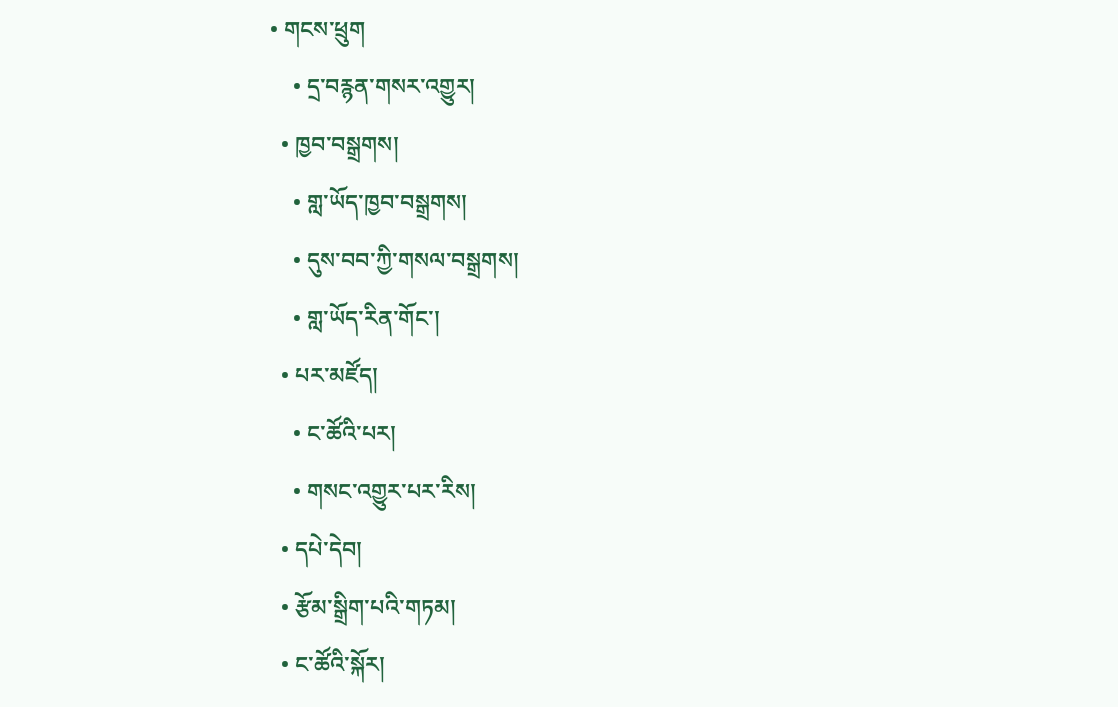• གངས་ཕྲུག
    • དྲ་བརྙན་གསར་འགྱུར།
  • ཁྱབ་བསྒྲགས།
    • གླ་ཡོད་ཁྱབ་བསྒྲགས།
    • དུས་བབ་ཀྱི་གསལ་བསྒྲགས།
    • གླ་ཡོད་རིན་གོང་།
  • པར་མཛོད།
    • ང་ཚོའི་པར།
    • གསང་འགྱུར་པར་རིས།
  • དཔེ་དེབ།
  • རྩོམ་སྒྲིག་པའི་གཏམ།
  • ང་ཚོའི་སྐོར།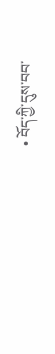• བོད་ཀྱི་དུས་བབ་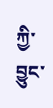ཀྱི་བྱུང་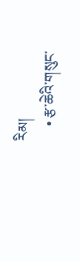རིམ།
    • རྩ་ཆེའི་གསུང་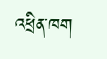འཕྲིན་ཁག